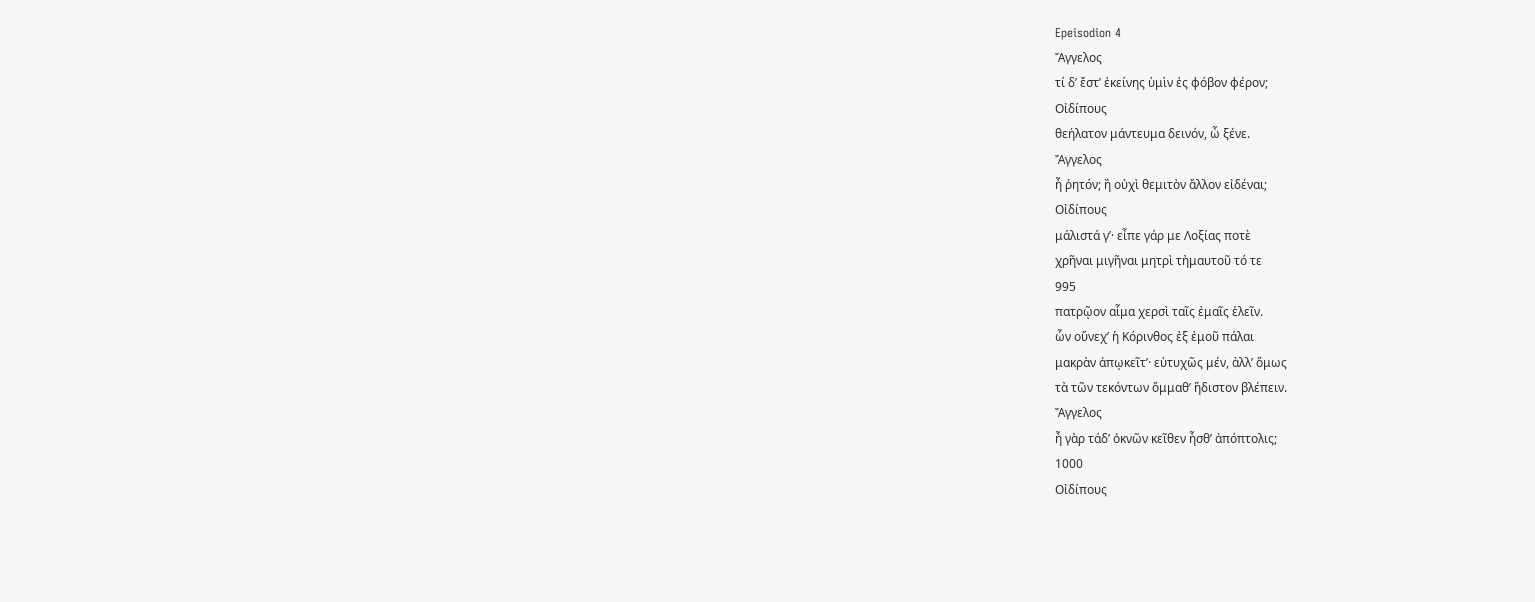Epeisodion 4
Ἄγγελος
τί δʼ ἔστʼ ἐκείνης ὑμὶν ἐς φόβον φέρον;
Οἰδίπους
θεήλατον μάντευμα δεινόν, ὦ ξένε.
Ἄγγελος
ἦ ῥητόν; ἢ οὐχὶ θεμιτὸν ἄλλον εἰδέναι;
Οἰδίπους
μάλιστά γʼ· εἶπε γάρ με Λοξίας ποτὲ
χρῆναι μιγῆναι μητρὶ τἠμαυτοῦ τό τε
995
πατρῷον αἷμα χερσὶ ταῖς ἐμαῖς ἑλεῖν.
ὧν οὕνεχʼ ἡ Κόρινθος ἐξ ἐμοῦ πάλαι
μακρὰν ἀπῳκεῖτʼ· εὐτυχῶς μέν, ἀλλʼ ὅμως
τὰ τῶν τεκόντων ὄμμαθʼ ἥδιστον βλέπειν.
Ἄγγελος
ἦ γὰρ τάδʼ ὀκνῶν κεῖθεν ἦσθʼ ἀπόπτολις;
1000
Οἰδίπους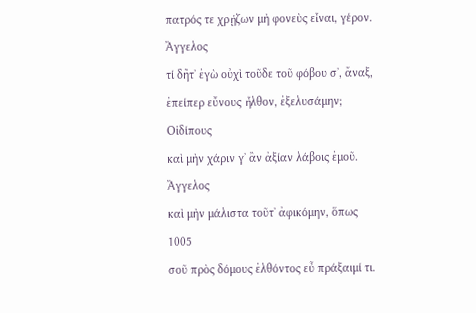πατρός τε χρῄζων μὴ φονεὺς εἶναι, γέρον.
Ἄγγελος
τί δῆτʼ ἐγὼ οὐχὶ τοῦδε τοῦ φόβου σʼ, ἄναξ,
ἐπείπερ εὔνους ἦλθον, ἐξελυσάμην;
Οἰδίπους
καὶ μὴν χάριν γʼ ἂν ἀξίαν λάβοις ἐμοῦ.
Ἄγγελος
καὶ μὴν μάλιστα τοῦτʼ ἀφικόμην, ὅπως
1005
σοῦ πρὸς δόμους ἐλθόντος εὖ πράξαιμί τι.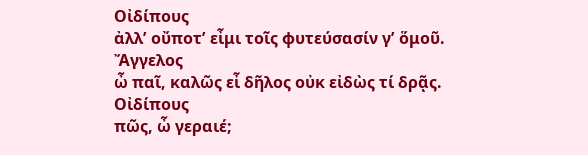Οἰδίπους
ἀλλʼ οὔποτʼ εἶμι τοῖς φυτεύσασίν γʼ ὅμοῦ.
Ἄγγελος
ὦ παῖ, καλῶς εἶ δῆλος οὐκ εἰδὼς τί δρᾷς.
Οἰδίπους
πῶς, ὦ γεραιέ;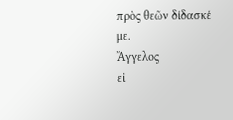πρὸς θεῶν δίδασκέ με.
Ἄγγελος
εἰ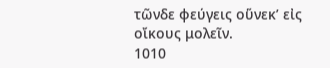τῶνδε φεύγεις οὕνεκʼ εἰς οἴκους μολεῖν.
1010